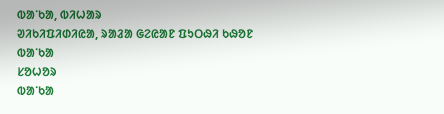ᱵᱟᱸᱠᱟ, ᱵᱤᱦᱟᱨ
ᱣᱤᱠᱤᱯᱤᱰᱤᱭᱟ, ᱨᱟᱲᱟ ᱜᱮᱭᱟᱱ ᱯᱩᱛᱷᱤ ᱠᱷᱚᱱ
ᱵᱟᱸᱠᱟ
ᱥᱚᱦᱚᱨ
ᱵᱟᱸᱠᱟ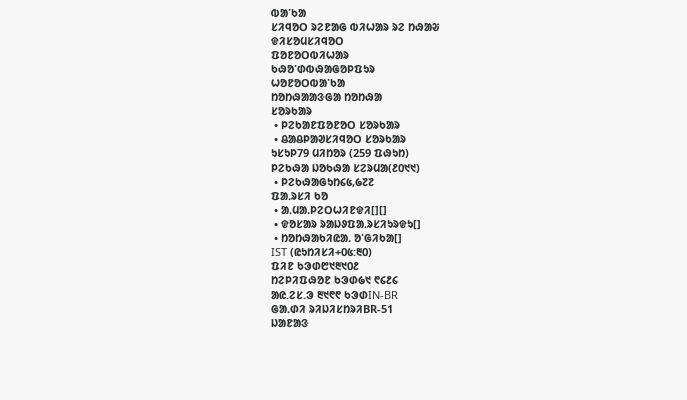ᱵᱟᱸᱠᱟ
ᱥᱤᱧᱚᱛ ᱨᱮᱱᱟᱜ ᱵᱤᱦᱟᱨ ᱨᱮ ᱴᱷᱟᱶ
ᱫᱤᱥᱚᱢᱥᱤᱧᱚᱛ
ᱯᱚᱱᱚᱛᱵᱤᱦᱟᱨ
ᱠᱷᱚᱸᱰᱵᱷᱟᱜᱚᱞᱯᱩᱨ
ᱦᱚᱱᱚᱛᱵᱟᱸᱠᱟ
ᱴᱚᱴᱷᱟᱟᱝᱜᱟ ᱴᱚᱴᱷᱟ
ᱥᱚᱨᱠᱟᱨ
 • ᱞᱮᱠᱟᱱᱯᱚᱱᱚᱛ ᱥᱚᱨᱠᱟᱨ
 • ᱪᱟᱪᱞᱟᱣᱥᱤᱧᱚᱛ ᱥᱚᱨᱠᱟᱨ
ᱩᱥᱩᱞ79 ᱢᱤᱴᱚᱨ (259 ᱯᱷᱩᱴ)
ᱞᱮᱠᱷᱟ ᱡᱚᱠᱷᱟ ᱥᱮᱨᱢᱟ(᱒᱐᱑᱑)
 • ᱞᱮᱠᱷᱟᱜᱩᱴ᱔᱕,᱙᱗᱗
ᱯᱟᱹᱨᱥᱤ ᱠᱚ
 • ᱟᱹᱢᱟᱹᱞᱮᱛᱦᱤᱱᱫᱤ[][]
 • ᱫᱚᱥᱟᱨ ᱨᱟᱡᱽᱯᱟᱹᱨᱥᱤᱩᱨᱫᱩ[]
 • ᱴᱚᱴᱷᱟᱠᱤᱭᱟᱹ ᱚᱸᱜᱤᱠᱟ[]
IST (ᱭᱩᱴᱤᱥᱤ+᱐᱕:᱓᱐)
ᱯᱤᱱ ᱠᱳᱰ᱘᱑᱓᱑᱐᱒
ᱴᱮᱞᱤᱯᱷᱚᱱ ᱠᱳᱰ᱙᱑ ᱖᱔᱒᱔
ᱟᱭ.ᱮᱥ.ᱳ ᱓᱑᱖᱖ ᱠᱳᱰIN-BR
ᱜᱟᱹᱰᱤ ᱨᱤᱡᱤᱥᱴᱨᱤBR-51
ᱡᱟᱱᱟᱝ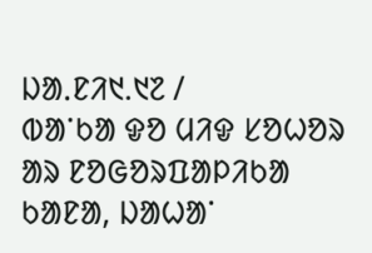ᱡᱟᱹᱱᱤ᱑.᱑᱗ /
ᱵᱟᱸᱠᱟ ᱫᱚ ᱢᱤᱫ ᱥᱚᱦᱚᱨ ᱟᱨ ᱱᱚᱜᱚᱨᱯᱟᱞᱤᱠᱟ ᱠᱟᱱᱟ, ᱡᱟᱦᱟᱸ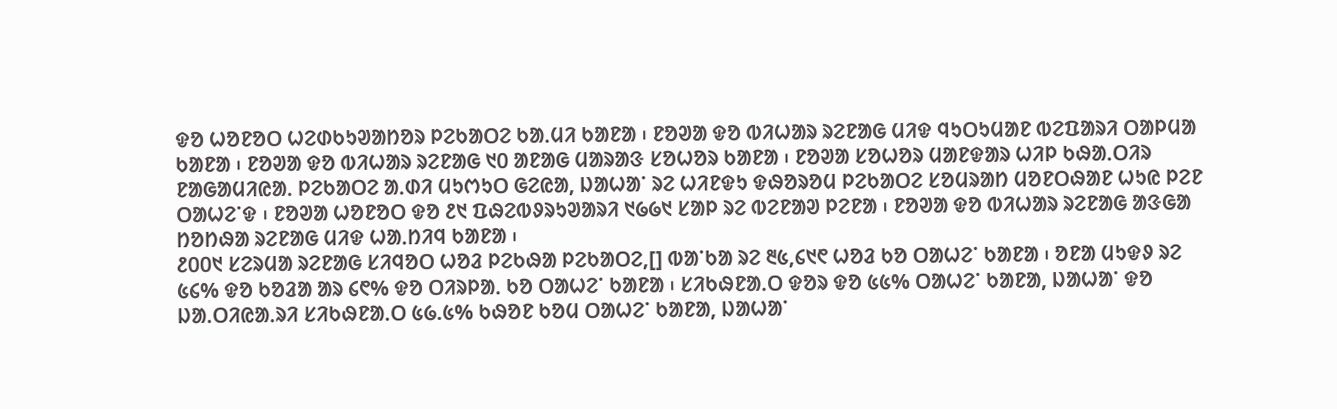ᱫᱚ ᱦᱚᱱᱚᱛ ᱦᱮᱰᱠᱩᱣᱟᱴᱚᱨ ᱞᱮᱠᱟᱛᱮ ᱠᱟᱹᱢᱤ ᱠᱟᱱᱟ ᱾ ᱱᱚᱣᱟ ᱫᱚ ᱵᱤᱦᱟᱨ ᱨᱮᱱᱟᱜ ᱢᱤᱫ ᱧᱩᱛᱩᱢᱟᱱ ᱵᱮᱯᱟᱨᱤ ᱛᱟᱞᱢᱟ ᱠᱟᱱᱟ ᱾ ᱱᱚᱣᱟ ᱫᱚ ᱵᱤᱦᱟᱨ ᱨᱮᱱᱟᱜ ᱑᱐ ᱟᱱᱟᱜ ᱢᱟᱨᱟᱝ ᱥᱚᱦᱚᱨ ᱠᱟᱱᱟ ᱾ ᱱᱚᱣᱟ ᱥᱚᱦᱚᱨ ᱢᱟᱱᱫᱟᱨ ᱦᱤᱞ ᱠᱷᱟᱹᱛᱤᱨ ᱱᱟᱜᱟᱢᱤᱭᱟᱹ ᱞᱮᱠᱟᱛᱮ ᱟᱹᱰᱤ ᱢᱩᱬᱩᱛ ᱜᱮᱭᱟ, ᱡᱟᱦᱟᱸ ᱨᱮ ᱦᱤᱱᱫᱩ ᱫᱷᱚᱨᱚᱢ ᱞᱮᱠᱟᱛᱮ ᱥᱚᱢᱨᱟᱴ ᱢᱚᱱᱛᱷᱟᱱ ᱦᱩᱭ ᱞᱮᱱ ᱛᱟᱦᱮᱸᱫ ᱾ ᱱᱚᱣᱟ ᱦᱚᱱᱚᱛ ᱫᱚ ᱒᱑ ᱯᱷᱮᱵᱽᱨᱩᱣᱟᱨᱤ ᱑᱙᱙᱑ ᱥᱟᱞ ᱨᱮ ᱵᱮᱱᱟᱣ ᱞᱮᱱᱟ ᱾ ᱱᱚᱣᱟ ᱫᱚ ᱵᱤᱦᱟᱨ ᱨᱮᱱᱟᱜ ᱟᱝᱜᱟ ᱴᱚᱴᱷᱟ ᱨᱮᱱᱟᱜ ᱢᱤᱫ ᱦᱟᱹᱴᱤᱧ ᱠᱟᱱᱟ ᱾
᱒᱐᱐᱑ ᱥᱮᱨᱢᱟ ᱨᱮᱱᱟᱜ ᱥᱤᱧᱚᱛ ᱦᱚᱲ ᱞᱮᱠᱷᱟ ᱞᱮᱠᱟᱛᱮ,[] ᱵᱟᱸᱠᱟ ᱨᱮ ᱓᱕,᱔᱑᱖ ᱦᱚᱲ ᱠᱚ ᱛᱟᱦᱮᱸ ᱠᱟᱱᱟ ᱾ ᱚᱱᱟ ᱢᱩᱫᱽ ᱨᱮ ᱕᱔% ᱫᱚ ᱠᱚᱲᱟ ᱟᱨ ᱔᱖% ᱫᱚ ᱛᱤᱨᱞᱟᱹ ᱠᱚ ᱛᱟᱦᱮᱸ ᱠᱟᱱᱟ ᱾ ᱥᱤᱠᱷᱱᱟᱹᱛ ᱫᱚᱨ ᱫᱚ ᱕᱕% ᱛᱟᱦᱮᱸ ᱠᱟᱱᱟ, ᱡᱟᱦᱟᱸ ᱫᱚ ᱡᱟᱹᱛᱤᱭᱟᱹᱨᱤ ᱥᱤᱠᱷᱱᱟᱹᱛ ᱕᱙.᱕% ᱠᱷᱚᱱ ᱠᱚᱢ ᱛᱟᱦᱮᱸ ᱠᱟᱱᱟ, ᱡᱟᱦᱟᱸ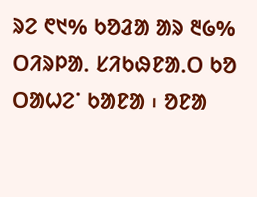ᱨᱮ ᱖᱑% ᱠᱚᱲᱟ ᱟᱨ ᱓᱙% ᱛᱤᱨᱞᱟᱹ ᱥᱤᱠᱷᱱᱟᱹᱛ ᱠᱚ ᱛᱟᱦᱮᱸ ᱠᱟᱱᱟ ᱾ ᱚᱱᱟ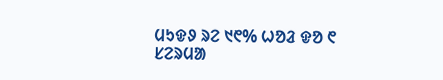ᱢᱩᱫᱽ ᱨᱮ ᱑᱖% ᱦᱚᱲ ᱫᱚ ᱖ ᱥᱮᱨᱢᱟ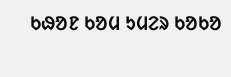ᱠᱷᱚᱱ ᱠᱚᱢ ᱩᱢᱮᱨ ᱠᱚᱠᱚ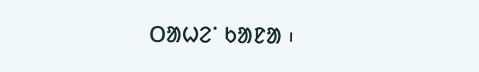ᱛᱟᱦᱮᱸ ᱠᱟᱱᱟ ᱾